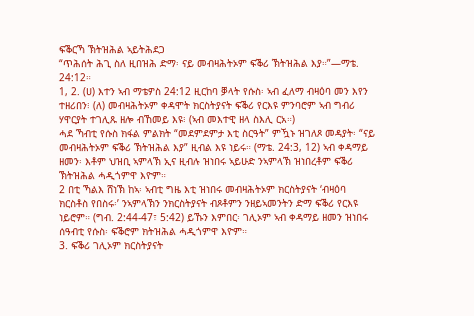ፍቕርኻ ኽትዝሕል ኣይትሕደጋ
“ጥሕሰት ሕጊ ስለ ዚበዝሕ ድማ፡ ናይ መብዛሕትኦም ፍቕሪ ኽትዝሕል እያ።”—ማቴ. 24:12።
1, 2. (ሀ) እተን ኣብ ማቴዎስ 24:12 ዚርከባ ቓላት የሱስ፡ ኣብ ፈለማ ብዛዕባ መን እየን ተዘሪበን፧ (ለ) መብዛሕትኦም ቀዳሞት ክርስትያናት ፍቕሪ የርእዩ ምንባሮም ኣብ ግብሪ ሃዋርያት ተገሊጹ ዘሎ ብኸመይ እዩ፧ (ኣብ መእተዊ ዘላ ስእሊ ርአ።)
ሓደ ኻብቲ የሱስ ክፋል ምልክት “መደምደምታ እቲ ስርዓት” ምዃኑ ዝገለጾ መዳያት፡ “ናይ መብዛሕትኦም ፍቕሪ ኽትዝሕል እያ” ዚብል እዩ ነይሩ። (ማቴ. 24:3, 12) ኣብ ቀዳማይ ዘመን፡ እቶም ህዝቢ ኣምላኽ ኢና ዚብሉ ዝነበሩ ኣይሁድ ንኣምላኽ ዝነበረቶም ፍቕሪ ኽትዝሕል ሓዲጎምዋ እዮም።
2 በቲ ኻልእ ሸነኽ ከኣ፡ ኣብቲ ግዜ እቲ ዝነበሩ መብዛሕትኦም ክርስትያናት ‘ብዛዕባ ክርስቶስ የበስሩ፡’ ንኣምላኽን ንክርስትያናት ብጾቶምን ንዘይኣመንትን ድማ ፍቕሪ የርእዩ ነይሮም። (ግብ. 2:44-47፣ 5:42) ይኹን እምበር፡ ገሊኦም ኣብ ቀዳማይ ዘመን ዝነበሩ ሰዓብቲ የሱስ፡ ፍቕሮም ክትዝሕል ሓዲጎምዋ እዮም።
3. ፍቕሪ ገሊኦም ክርስትያናት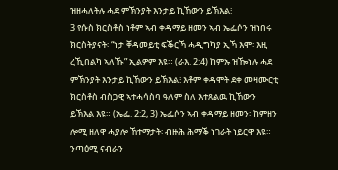ዝዘሓለትሉ ሓደ ምኽንያት እንታይ ኪኸውን ይኽእል፧
3 የሱስ ክርስቶስ ነቶም ኣብ ቀዳማይ ዘመን ኣብ ኤፌሶን ዝነበሩ ክርስትያናት፡ “ነታ ቐዳመይቲ ፍቕርኻ ሓዲግካያ ኢኻ እሞ፡ እዚ ረኺበልካ ኣለኹ” ኢልዎም እዩ። (ራእ. 2:4) ከምኡ ዝዀነሉ ሓደ ምኽንያት እንታይ ኪኸውን ይኽእል፧ እቶም ቀዳሞት ደቀ መዛሙርቲ ክርስቶስ ብስጋዊ ኣተሓሳስባ ዓለም ስለ እተጸልዉ ኪኸውን ይኽእል እዩ። (ኤፌ. 2:2, 3) ኤፌሶን ኣብ ቀዳማይ ዘመን፡ ከምዘን ሎሚ ዘለዋ ሓያሎ ኸተማታት፡ ብዙሕ ሕማቕ ነገራት ነይርዋ እዩ። ንጣዕሚ ናብራን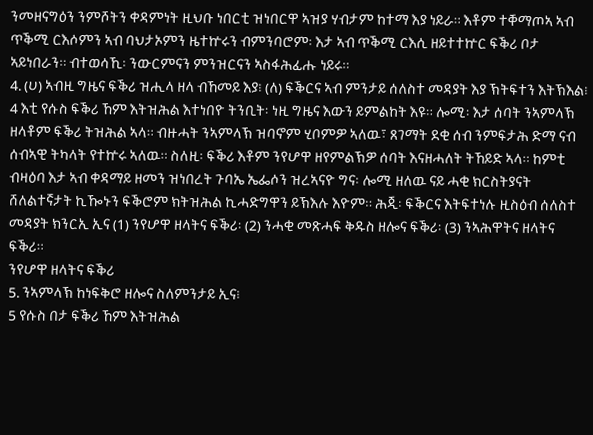ንመዘናግዕን ንምሾትን ቀዳምነት ዚህቡ ነበርቲ ዝነበርዋ ኣዝያ ሃብታም ከተማ እያ ነይራ። እቶም ተቐማጦኣ ኣብ ጥቕሚ ርእሶምን ኣብ ባህታኦምን ዜተኵሩን ብምንባሮም፡ እታ ኣብ ጥቕሚ ርእሲ ዘይተተኵር ፍቕሪ ቦታ ኣይነበራን። ብተወሳኺ፡ ንውርምናን ምንዝርናን ኣስፋሕፊሑ ነይሩ።
4. (ሀ) ኣብዚ ግዜና ፍቕሪ ዝሒላ ዘላ ብኸመይ እያ፧ (ለ) ፍቕርና ኣብ ምንታይ ሰለስተ መዳያት እያ ኽትፍተን እትኽእል፧
4 እቲ የሱስ ፍቕሪ ኸም እትዝሕል እተነበዮ ትንቢት፡ ነዚ ግዜና እውን ይምልከት እዩ። ሎሚ፡ እታ ሰባት ንኣምላኽ ዘላቶም ፍቕሪ ትዝሕል ኣላ። ብዙሓት ንኣምላኽ ዝባኖም ሂቦምዎ ኣለዉ፣ ጸገማት ደቂ ሰብ ንምፍታሕ ድማ ናብ ሰብኣዊ ትካላት የተኵሩ ኣለዉ። ስለዚ፡ ፍቕሪ እቶም ንየሆዋ ዘየምልኽዎ ሰባት እናዘሓለት ትኸይድ ኣላ። ከምቲ ብዛዕባ እታ ኣብ ቀዳማይ ዘመን ዝነበረት ጉባኤ ኤፌሶን ዝረኣናዮ ግና፡ ሎሚ ዘለዉ ናይ ሓቂ ክርስትያናት ሸለልተኛታት ኪዀኑን ፍቕሮም ክትዝሕል ኪሓድግዋን ይኽእሉ እዮም። ሕጂ፡ ፍቕርና እትፍተነሉ ዚስዕብ ሰለስተ መዳያት ክንርኢ ኢና (1) ንየሆዋ ዘላትና ፍቕሪ፡ (2) ንሓቂ መጽሓፍ ቅዱስ ዘሎና ፍቕሪ፡ (3) ንኣሕዋትና ዘላትና ፍቕሪ።
ንየሆዋ ዘላትና ፍቕሪ
5. ንኣምላኽ ከነፍቅሮ ዘሎና ስለምንታይ ኢና፧
5 የሱስ በታ ፍቕሪ ኸም እትዝሕል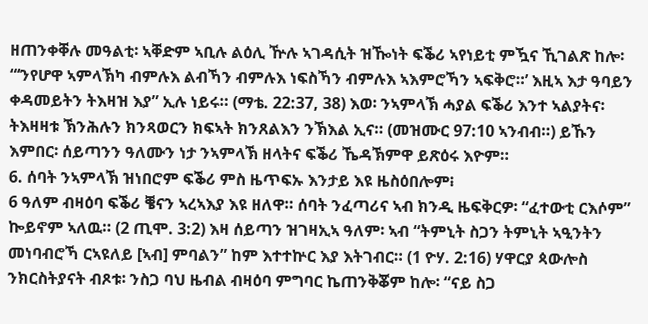ዘጠንቀቐሉ መዓልቲ፡ ኣቐድም ኣቢሉ ልዕሊ ዅሉ ኣገዳሲት ዝዀነት ፍቕሪ ኣየነይቲ ምዃና ኺገልጽ ከሎ፡ “‘ንየሆዋ ኣምላኽካ ብምሉእ ልብኻን ብምሉእ ነፍስኻን ብምሉእ ኣእምሮኻን ኣፍቅሮ።’ እዚኣ እታ ዓባይን ቀዳመይትን ትእዛዝ እያ” ኢሉ ነይሩ። (ማቴ. 22:37, 38) እወ፡ ንኣምላኽ ሓያል ፍቕሪ እንተ ኣልያትና፡ ትእዛዛቱ ኽንሕሉን ክንጻወርን ክፍኣት ክንጸልእን ንኽእል ኢና። (መዝሙር 97:10 ኣንብብ።) ይኹን እምበር፡ ሰይጣንን ዓለሙን ነታ ንኣምላኽ ዘላትና ፍቕሪ ኼዳኽምዋ ይጽዕሩ እዮም።
6. ሰባት ንኣምላኽ ዝነበሮም ፍቕሪ ምስ ዜጥፍኡ እንታይ እዩ ዜስዕበሎም፧
6 ዓለም ብዛዕባ ፍቕሪ ቔናን ኣረኣእያ እዩ ዘለዋ። ሰባት ንፈጣሪና ኣብ ክንዲ ዜፍቅርዎ፡ “ፈተውቲ ርእሶም” ኰይኖም ኣለዉ። (2 ጢሞ. 3:2) እዛ ሰይጣን ዝገዛኢኣ ዓለም፡ ኣብ “ትምኒት ስጋን ትምኒት ኣዒንትን መነባብሮኻ ርኣዩለይ [ኣብ] ምባልን” ከም እተተኵር እያ እትገብር። (1 ዮሃ. 2:16) ሃዋርያ ጳውሎስ ንክርስትያናት ብጾቱ፡ ንስጋ ባህ ዜብል ብዛዕባ ምግባር ኬጠንቅቖም ከሎ፡ “ናይ ስጋ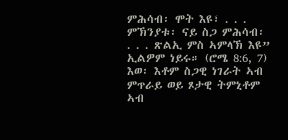ምሕሳብ፡ ሞት እዩ፣ . . . ምኽንያቱ፡ ናይ ስጋ ምሕሳብ፡ . . . ጽልኢ ምስ ኣምላኽ እዩ” ኢልዎም ነይሩ። (ሮሜ 8:6, 7) እወ፡ እቶም ስጋዊ ነገራት ኣብ ምጥራይ ወይ ጾታዊ ትምኒቶም ኣብ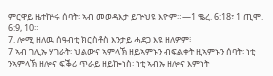ምርዋይ ዜተኵሩ ሰባት፡ ኣብ መወዳእታ ይጕህዩ እዮም።—1 ቈረ. 6:18፣ 1 ጢሞ. 6:9, 10።
7. ሎሚ ዘለዉ ሰዓብቲ ክርስቶስ እንታይ ሓደጋ እዩ ዘለዎም፧
7 ኣብ ገሊኡ ሃገራት፡ ህልውና ኣምላኽ ዘይኣምኑን ብፍልቀት ዚኣምኑን ሰባት፡ ነቲ ንኣምላኽ ዘሎና ፍቕሪ ጥራይ ዘይኰነስ፡ ነቲ ኣብኡ ዘሎና እምነት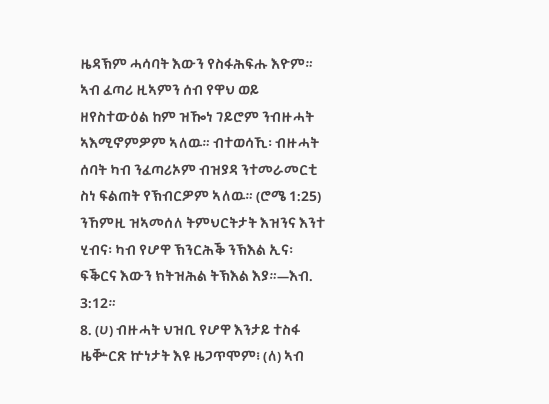ዜዳኽም ሓሳባት እውን የስፋሕፍሑ እዮም። ኣብ ፈጣሪ ዚኣምን ሰብ የዋህ ወይ ዘየስተውዕል ከም ዝዀነ ገይሮም ንብዙሓት ኣእሚኖምዎም ኣለዉ። ብተወሳኺ፡ ብዙሓት ሰባት ካብ ንፈጣሪኦም ብዝያዳ ንተመራመርቲ ስነ ፍልጠት የኽብርዎም ኣለዉ። (ሮሜ 1:25) ንኸምዚ ዝኣመሰለ ትምህርትታት እዝንና እንተ ሂብና፡ ካብ የሆዋ ኽንርሕቕ ንኽእል ኢና፡ ፍቕርና እውን ክትዝሕል ትኽእል እያ።—እብ. 3:12።
8. (ሀ) ብዙሓት ህዝቢ የሆዋ እንታይ ተስፋ ዜቝርጽ ኵነታት እዩ ዜጋጥሞም፧ (ለ) ኣብ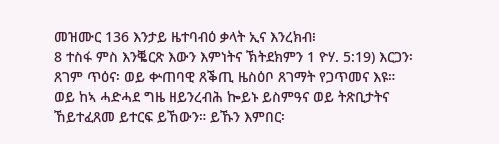መዝሙር 136 እንታይ ዜተባብዕ ቃላት ኢና እንረክብ፧
8 ተስፋ ምስ እንቘርጽ እውን እምነትና ኽትደክምን 1 ዮሃ. 5:19) እርጋን፡ ጸገም ጥዕና፡ ወይ ቍጠባዊ ጸቕጢ ዜስዕቦ ጸገማት የጋጥመና እዩ። ወይ ከኣ ሓድሓደ ግዜ ዘይንረብሕ ኰይኑ ይስምዓና ወይ ትጽቢታትና ኸይተፈጸመ ይተርፍ ይኸውን። ይኹን እምበር፡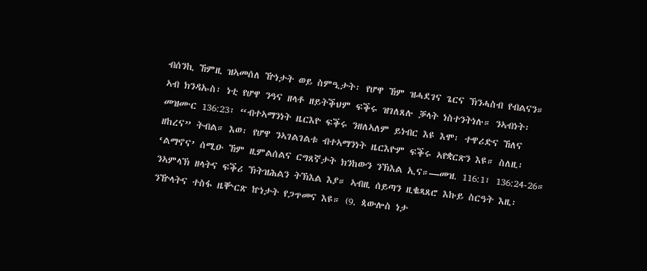ብሰንኪ ኸምዚ ዝኣመሰለ ዅነታት ወይ ስምዒታት፡ የሆዋ ኸም ዝሓደገና ጌርና ኽንሓስብ የብልናን። ኣብ ክንዳኡስ፡ ነቲ የሆዋ ንዓና ዘላቶ ዘይትቕህም ፍቕሩ ዝገለጸሉ ቓላት ነስተንትነሉ። ንኣብነት፡ መዝሙር 136:23፡ “ብተኣማንነት ዜርእዮ ፍቕሩ ንዘለኣለም ይነብር እዩ እሞ፡ ተዋሪድና ኸለና ዘከረና” ትብል። እወ፡ የሆዋ ንኣገልገልቱ ብተኣማንነት ዜርእዮም ፍቕሩ ኣየቋርጽን እዩ። ስለዚ፡ ‘ልማኖና’ ሰሚዑ ኸም ዚምልሰልና ርግጸኛታት ክንከውን ንኽእል ኢና።—መዝ. 116:1፣ 136:24-26።
ንኣምላኽ ዘላትና ፍቕሪ ኽትዝሕልን ትኽእል እያ። ኣብዚ ሰይጣን ዚቈጻጸሮ እኩይ ስርዓት እዚ፡ ንዅላትና ተስፋ ዜቝርጽ ኵነታት የጋጥመና እዩ። (9. ጳውሎስ ነታ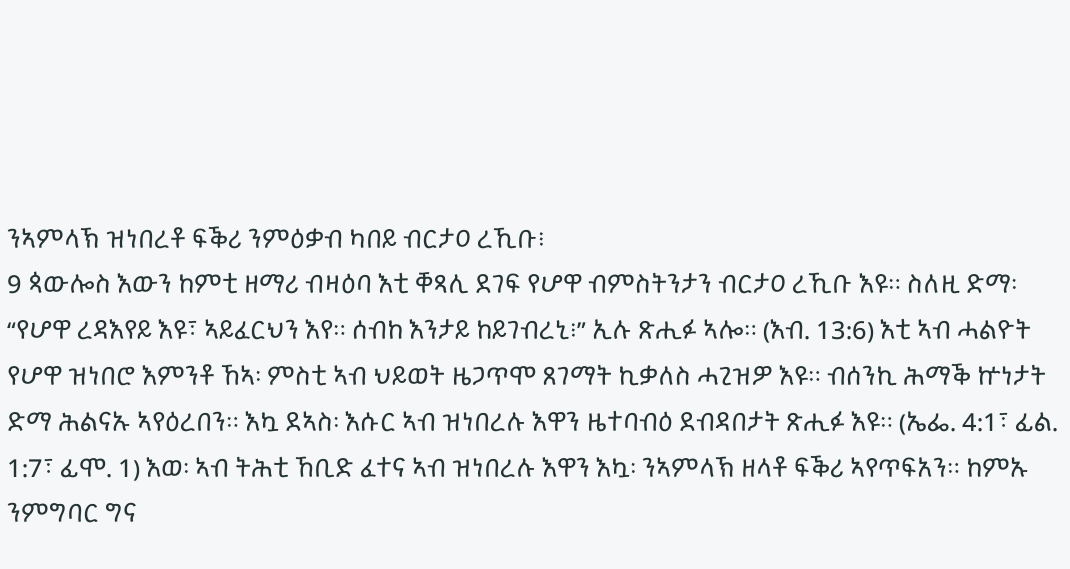ንኣምላኽ ዝነበረቶ ፍቕሪ ንምዕቃብ ካበይ ብርታዐ ረኺቡ፧
9 ጳውሎስ እውን ከምቲ ዘማሪ ብዛዕባ እቲ ቐጻሊ ደገፍ የሆዋ ብምስትንታን ብርታዐ ረኺቡ እዩ። ስለዚ ድማ፡ “የሆዋ ረዳእየይ እዩ፣ ኣይፈርህን እየ። ሰብከ እንታይ ከይገብረኒ፧” ኢሉ ጽሒፉ ኣሎ። (እብ. 13:6) እቲ ኣብ ሓልዮት የሆዋ ዝነበሮ እምንቶ ኸኣ፡ ምስቲ ኣብ ህይወት ዜጋጥሞ ጸገማት ኪቃለስ ሓጊዝዎ እዩ። ብሰንኪ ሕማቕ ኵነታት ድማ ሕልናኡ ኣየዕረበን። እኳ ደኣስ፡ እሱር ኣብ ዝነበረሉ እዋን ዜተባብዕ ደብዳበታት ጽሒፉ እዩ። (ኤፌ. 4:1፣ ፊል. 1:7፣ ፊሞ. 1) እወ፡ ኣብ ትሕቲ ኸቢድ ፈተና ኣብ ዝነበረሉ እዋን እኳ፡ ንኣምላኽ ዘላቶ ፍቕሪ ኣየጥፍአን። ከምኡ ንምግባር ግና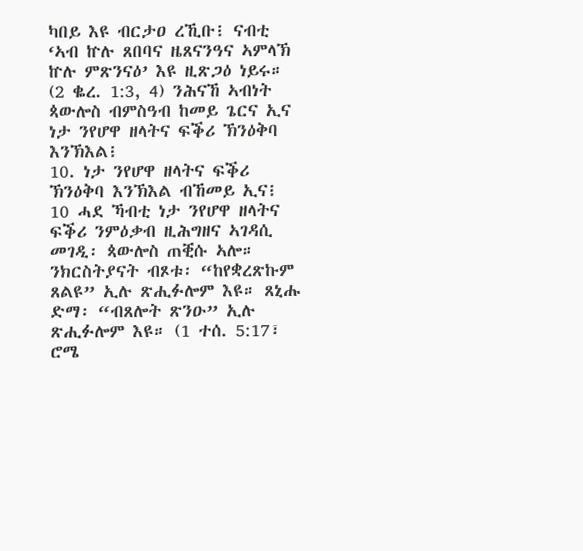ካበይ እዩ ብርታዐ ረኺቡ፧ ናብቲ ‘ኣብ ኵሉ ጸበባና ዜጸናንዓና ኣምላኽ ኵሉ ምጽንናዕ’ እዩ ዚጽጋዕ ነይሩ። (2 ቈረ. 1:3, 4) ንሕናኸ ኣብነት ጳውሎስ ብምስዓብ ከመይ ጌርና ኢና ነታ ንየሆዋ ዘላትና ፍቕሪ ኽንዕቅባ እንኽእል፧
10. ነታ ንየሆዋ ዘላትና ፍቕሪ ኽንዕቅባ እንኽእል ብኸመይ ኢና፧
10 ሓደ ኻብቲ ነታ ንየሆዋ ዘላትና ፍቕሪ ንምዕቃብ ዚሕግዘና ኣገዳሲ መገዲ፡ ጳውሎስ ጠቒሱ ኣሎ። ንክርስትያናት ብጾቱ፡ “ከየቋረጽኩም ጸልዩ” ኢሉ ጽሒፉሎም እዩ። ጸኒሑ ድማ፡ “ብጸሎት ጽንዑ” ኢሉ ጽሒፉሎም እዩ። (1 ተሰ. 5:17፣ ሮሜ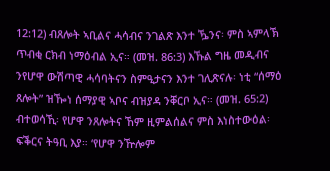12:12) ብጸሎት ኣቢልና ሓሳብና ንገልጽ እንተ ዄንና፡ ምስ ኣምላኽ ጥብቂ ርክብ ነማዕብል ኢና። (መዝ. 86:3) እኹል ግዜ መዲብና ንየሆዋ ውሽጣዊ ሓሳባትናን ስምዒታናን እንተ ገሊጽናሉ፡ ነቲ “ሰማዕ ጸሎት” ዝዀነ ሰማያዊ ኣቦና ብዝያዳ ንቐርቦ ኢና። (መዝ. 65:2) ብተወሳኺ፡ የሆዋ ንጸሎትና ኸም ዚምልሰልና ምስ እነስተውዕል፡ ፍቕርና ትዓቢ እያ። ‘የሆዋ ንዅሎም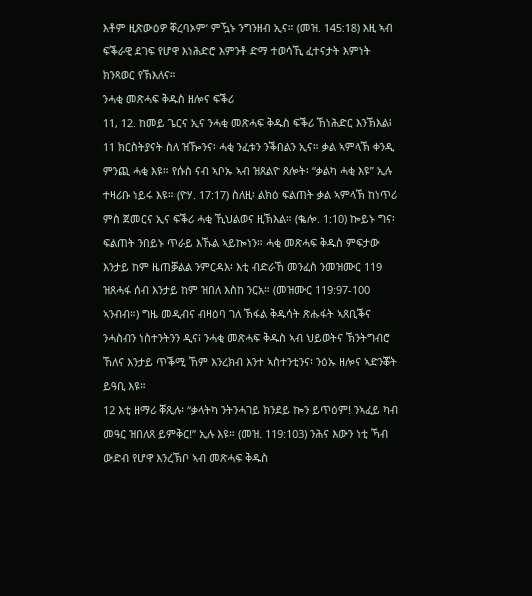እቶም ዚጽውዕዎ ቐረባኦም’ ምዃኑ ንግንዘብ ኢና። (መዝ. 145:18) እዚ ኣብ ፍቕራዊ ደገፍ የሆዋ እነሕድሮ እምንቶ ድማ ተወሳኺ ፈተናታት እምነት ክንጻወር የኽእለና።
ንሓቂ መጽሓፍ ቅዱስ ዘሎና ፍቕሪ
11, 12. ከመይ ጌርና ኢና ንሓቂ መጽሓፍ ቅዱስ ፍቕሪ ኸነሕድር እንኽእል፧
11 ክርስትያናት ስለ ዝዀንና፡ ሓቂ ንፈቱን ንቕበልን ኢና። ቃል ኣምላኽ ቀንዲ ምንጪ ሓቂ እዩ። የሱስ ናብ ኣቦኡ ኣብ ዝጸልዮ ጸሎት፡ “ቃልካ ሓቂ እዩ” ኢሉ ተዛሪቡ ነይሩ እዩ። (ዮሃ. 17:17) ስለዚ፡ ልክዕ ፍልጠት ቃል ኣምላኽ ከነጥሪ ምስ ጀመርና ኢና ፍቕሪ ሓቂ ኺህልወና ዚኽእል። (ቈሎ. 1:10) ኰይኑ ግና፡ ፍልጠት ንበይኑ ጥራይ እኹል ኣይኰነን። ሓቂ መጽሓፍ ቅዱስ ምፍታው እንታይ ከም ዜጠቓልል ንምርዳእ፡ እቲ ብድራኸ መንፈስ ንመዝሙር 119 ዝጸሓፋ ሰብ እንታይ ከም ዝበለ እስከ ንርአ። (መዝሙር 119:97-100 ኣንብብ።) ግዜ መዲብና ብዛዕባ ገለ ኽፋል ቅዱሳት ጽሑፋት ኣጸቢቕና ንሓስብን ነስተንትንን ዲና፧ ንሓቂ መጽሓፍ ቅዱስ ኣብ ህይወትና ኽንትግብሮ ኸለና እንታይ ጥቕሚ ኸም እንረክብ እንተ ኣስተንቲንና፡ ንዕኡ ዘሎና ኣድንቖት ይዓቢ እዩ።
12 እቲ ዘማሪ ቐጺሉ፡ “ቃላትካ ንትንሓገይ ክንደይ ኰን ይጥዕም! ንኣፈይ ካብ መዓር ዝበለጸ ይምቅር!” ኢሉ እዩ። (መዝ. 119:103) ንሕና እውን ነቲ ኻብ ውድብ የሆዋ እንረኽቦ ኣብ መጽሓፍ ቅዱስ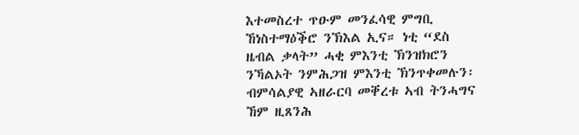እተመስረተ ጥዑም መንፈሳዊ ምግቢ ኸነስተማዕቕሮ ንኽእል ኢና። ነቲ “ደስ ዜብል ቃላት” ሓቂ ምእንቲ ኽንዝክሮን ንኻልኦት ንምሕጋዝ ምእንቲ ኽንጥቀመሉን፡ ብምሳልያዊ ኣዘራርባ መቐረቱ ኣብ ትንሓግና ኸም ዚጸንሕ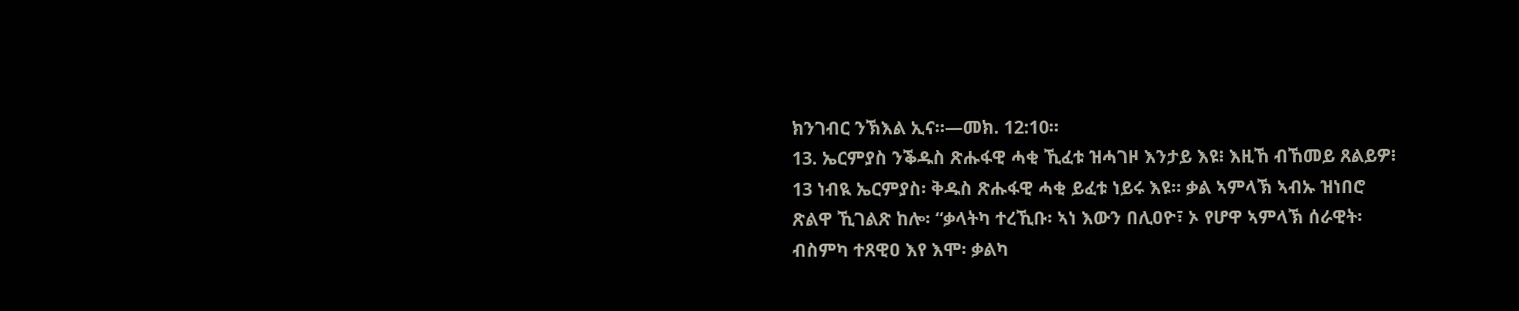ክንገብር ንኽእል ኢና።—መክ. 12:10።
13. ኤርምያስ ንቕዱስ ጽሑፋዊ ሓቂ ኺፈቱ ዝሓገዞ እንታይ እዩ፧ እዚኸ ብኸመይ ጸልይዎ፧
13 ነብዪ ኤርምያስ፡ ቅዱስ ጽሑፋዊ ሓቂ ይፈቱ ነይሩ እዩ። ቃል ኣምላኽ ኣብኡ ዝነበሮ ጽልዋ ኺገልጽ ከሎ፡ “ቃላትካ ተረኺቡ፡ ኣነ እውን በሊዐዮ፣ ኦ የሆዋ ኣምላኽ ሰራዊት፡ ብስምካ ተጸዊዐ እየ እሞ፡ ቃልካ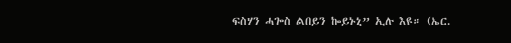ፍስሃን ሓጐስ ልበይን ኰይኑኒ” ኢሉ እዩ። (ኤር.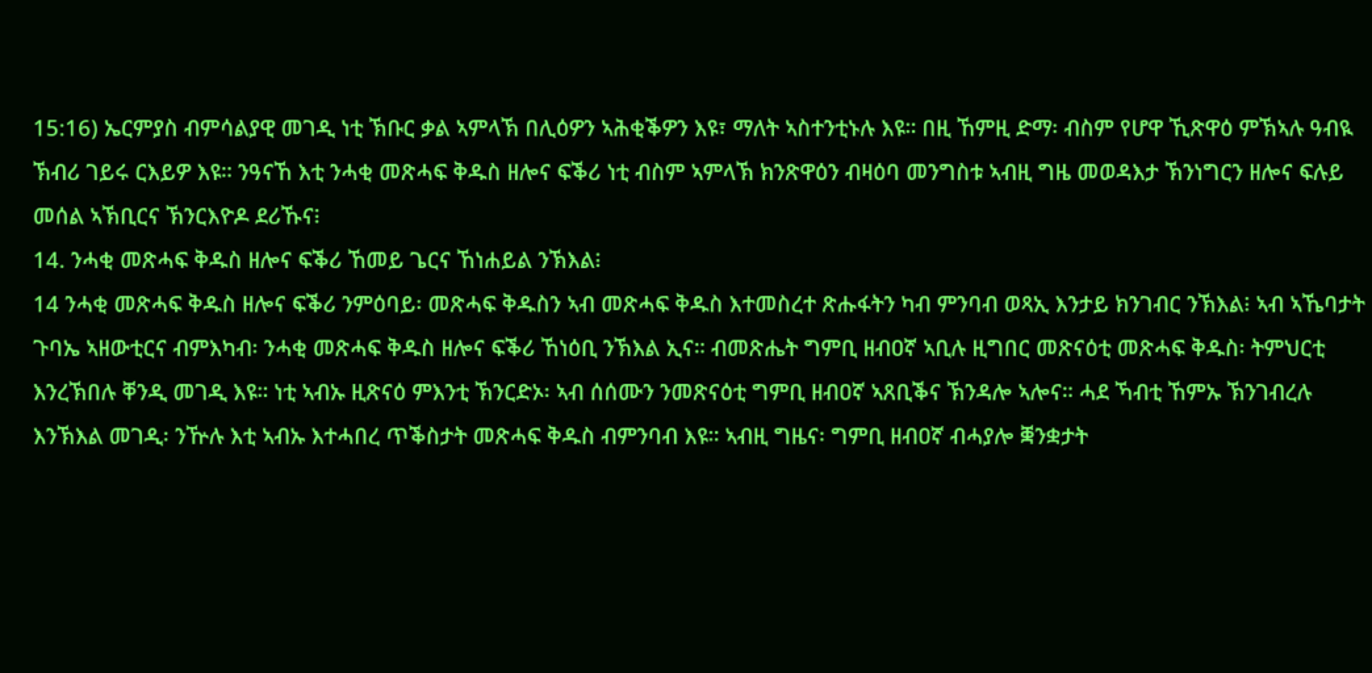15:16) ኤርምያስ ብምሳልያዊ መገዲ ነቲ ኽቡር ቃል ኣምላኽ በሊዕዎን ኣሕቂቕዎን እዩ፣ ማለት ኣስተንቲኑሉ እዩ። በዚ ኸምዚ ድማ፡ ብስም የሆዋ ኺጽዋዕ ምኽኣሉ ዓብዪ ኽብሪ ገይሩ ርእይዎ እዩ። ንዓናኸ እቲ ንሓቂ መጽሓፍ ቅዱስ ዘሎና ፍቕሪ ነቲ ብስም ኣምላኽ ክንጽዋዕን ብዛዕባ መንግስቱ ኣብዚ ግዜ መወዳእታ ኽንነግርን ዘሎና ፍሉይ መሰል ኣኽቢርና ኽንርእዮዶ ደሪኹና፧
14. ንሓቂ መጽሓፍ ቅዱስ ዘሎና ፍቕሪ ኸመይ ጌርና ኸነሐይል ንኽእል፧
14 ንሓቂ መጽሓፍ ቅዱስ ዘሎና ፍቕሪ ንምዕባይ፡ መጽሓፍ ቅዱስን ኣብ መጽሓፍ ቅዱስ እተመስረተ ጽሑፋትን ካብ ምንባብ ወጻኢ እንታይ ክንገብር ንኽእል፧ ኣብ ኣኼባታት ጉባኤ ኣዘውቲርና ብምእካብ፡ ንሓቂ መጽሓፍ ቅዱስ ዘሎና ፍቕሪ ኸነዕቢ ንኽእል ኢና። ብመጽሔት ግምቢ ዘብዐኛ ኣቢሉ ዚግበር መጽናዕቲ መጽሓፍ ቅዱስ፡ ትምህርቲ እንረኽበሉ ቐንዲ መገዲ እዩ። ነቲ ኣብኡ ዚጽናዕ ምእንቲ ኽንርድኦ፡ ኣብ ሰሰሙን ንመጽናዕቲ ግምቢ ዘብዐኛ ኣጸቢቕና ኽንዳሎ ኣሎና። ሓደ ኻብቲ ኸምኡ ኽንገብረሉ እንኽእል መገዲ፡ ንዅሉ እቲ ኣብኡ እተሓበረ ጥቕስታት መጽሓፍ ቅዱስ ብምንባብ እዩ። ኣብዚ ግዜና፡ ግምቢ ዘብዐኛ ብሓያሎ ቛንቋታት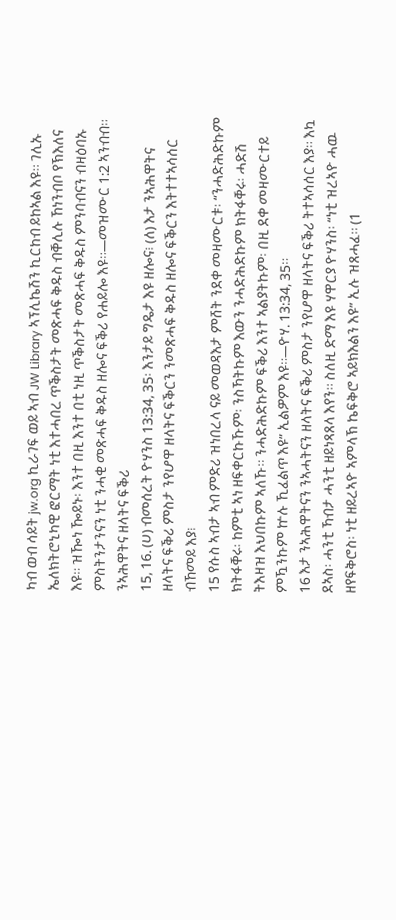ካብ ወብ ሳይት jw.org ኪራገፍ ወይ ኣብ JW Library ኣፕሊኬሽን ኪርከብ ይከኣል እዩ። ገሊኡ ኤለክትሮኒካዊ ፎርማት ነቲ እተሓበረ ጥቕስታት መጽሓፍ ቅዱስ ብቐሊሉ ኸነንብቦ የኽእለና እዩ። ዝዀነ ዀይኑ፡ እንተ በዚ እንተ በቲ ነዚ ጥቕስታት መጽሓፍ ቅዱስ ምንባብናን ብዛዕባኡ ምስትንታንናን ነቲ ንሓቂ መጽሓፍ ቅዱስ ዘሎና ፍቕሪ የሐይሎ እዩ።—መዝሙር 1:2 ኣንብብ።
ንኣሕዋትና ዘላትና ፍቕሪ
15, 16. (ሀ) ብመሰረት ዮሃንስ 13:34, 35፡ እንታይ ግዴታ እዩ ዘሎና፧ (ለ) እታ ንኣሕዋትና ዘላትና ፍቕሪ ምስታ ንየሆዋ ዘላትና ፍቕርን ንመጽሓፍ ቅዱስ ዘሎና ፍቕርን እትተተኣሳሰር ብኸመይ እያ፧
15 የሱስ ኣብታ ኣብ ምድሪ ዝነበረላ ናይ መወዳእታ ምሸት ንደቀ መዛሙርቱ፡ “ንሓድሕድኩም ክትፋቐሩ፡ ከምቲ ኣነ ዘፍቀርኩኹም፡ ንስኻትኩም እውን ንሓድሕድኩም ክትፋቐሩ፡ ሓድሽ ትእዛዝ እህበኩም ኣለኹ። ንሓድሕድኩም ፍቕሪ እንተ ኣልያትኩም፡ በዚ ደቀ መዛሙርተይ ምዃንኩም ኵሉ ኺፈልጥ እዩ” ኢልዎም እዩ።—ዮሃ. 13:34, 35።
16 እታ ንኣሕዋትናን ንኣሓትናን ዘላትና ፍቕሪ ምስታ ንየሆዋ ዘላትና ፍቕሪ ትተኣሳሰር እያ። እኳ ደኣስ፡ ሓንቲ ኻብታ ሓንቲ ዘይነጻጸላ እየን። ስለዚ ድማ እዩ ሃዋርያ ዮሃንስ፡ “ነቲ ዝረኣዮ ሓዉ ዘየፍቅሮስ፡ ነቲ ዘይረኣዮ ኣምላኽ ኬፍቅሮ ኣይክእልን እዩ” ኢሉ ዝጸሓፈ። (1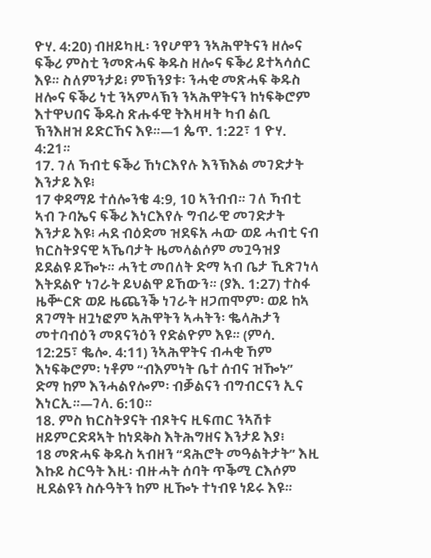ዮሃ. 4:20) ብዘይካዚ፡ ንየሆዋን ንኣሕዋትናን ዘሎና ፍቕሪ ምስቲ ንመጽሓፍ ቅዱስ ዘሎና ፍቕሪ ይተኣሳሰር እዩ። ስለምንታይ፧ ምኽንያቱ፡ ንሓቂ መጽሓፍ ቅዱስ ዘሎና ፍቕሪ ነቲ ንኣምላኽን ንኣሕዋትናን ከነፍቅሮም እተዋህበና ቕዱስ ጽሑፋዊ ትእዛዛት ካብ ልቢ ኽንእዘዝ ይድርኸና እዩ።—1 ጴጥ. 1:22፣ 1 ዮሃ. 4:21።
17. ገለ ኻብቲ ፍቕሪ ኸነርእየሉ እንኽእል መገድታት እንታይ እዩ፧
17 ቀዳማይ ተሰሎንቄ 4:9, 10 ኣንብብ። ገለ ኻብቲ ኣብ ጉባኤና ፍቕሪ እነርእየሉ ግብራዊ መገድታት እንታይ እዩ፧ ሓደ ብዕድመ ዝደፍአ ሓው ወይ ሓብቲ ናብ ክርስትያናዊ ኣኼባታት ዜመላልሶም መጓዓዝያ ይደልዩ ይዀኑ። ሓንቲ መበለት ድማ ኣብ ቤታ ኺጽገነላ እትደልዮ ነገራት ይህልዋ ይኸውን። (ያእ. 1:27) ተስፋ ዜቝርጽ ወይ ዜጨንቕ ነገራት ዘጋጠሞም፡ ወይ ከኣ ጸገማት ዘጓነፎም ኣሕዋትን ኣሓትን፡ ቈላሕታን መተባብዕን መጸናንዕን የድልዮም እዩ። (ምሳ. 12:25፣ ቈሎ. 4:11) ንኣሕዋትና ብሓቂ ኸም እነፍቅሮም፡ ነቶም “ብእምነት ቤተ ሰብና ዝዀኑ” ድማ ከም እንሓልየሎም፡ ብቓልናን ብግብርናን ኢና እነርኢ።—ገላ. 6:10።
18. ምስ ክርስትያናት ብጾትና ዚፍጠር ንኣሽቱ ዘይምርድዳኣት ከነደቅስ እትሕግዘና እንታይ እያ፧
18 መጽሓፍ ቅዱስ ኣብዘን “ዳሕሮት መዓልትታት” እዚ እኩይ ስርዓት እዚ፡ ብዙሓት ሰባት ጥቕሚ ርእሶም ዚደልዩን ስሱዓትን ከም ዚዀኑ ተነብዩ ነይሩ እዩ።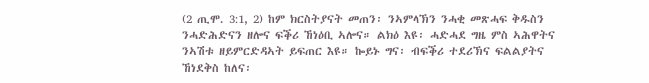(2 ጢሞ. 3:1, 2) ከም ክርስትያናት መጠን፡ ንኣምላኽን ንሓቂ መጽሓፍ ቅዱስን ንሓድሕድናን ዘሎና ፍቕሪ ኸነዕቢ ኣሎና። ልክዕ እዩ፡ ሓድሓደ ግዜ ምስ ኣሕዋትና ንኣሽቱ ዘይምርድዳኣት ይፍጠር እዩ። ኰይኑ ግና፡ ብፍቕሪ ተደሪኽና ፍልልያትና ኸነደቅስ ከለና፡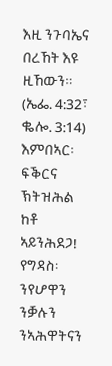እዚ ንጉባኤና በረኸት እዩ ዚኸውን። (ኤፌ. 4:32፣ ቈሎ. 3:14) እምበኣር፡ ፍቕርና ኽትዝሕል ከቶ ኣይንሕደጋ! የግዳስ፡ ንየሆዋን ንቓሉን ንኣሕዋትናን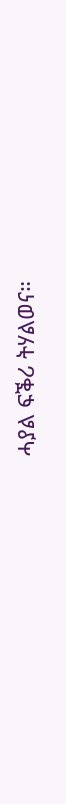ሓያል ፍቕሪ ትሃልወና።